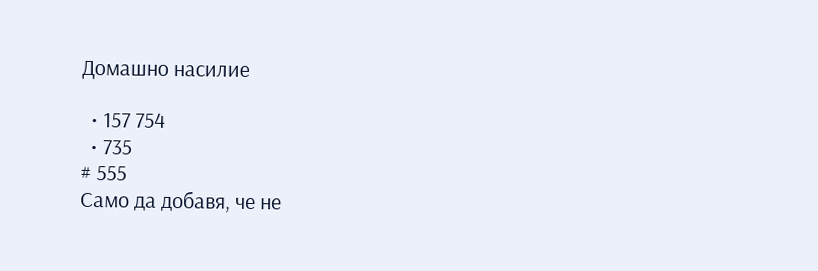Домашно насилие

  • 157 754
  • 735
# 555
Само да добавя, че не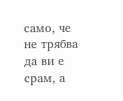само, че не трябва да ви е срам, а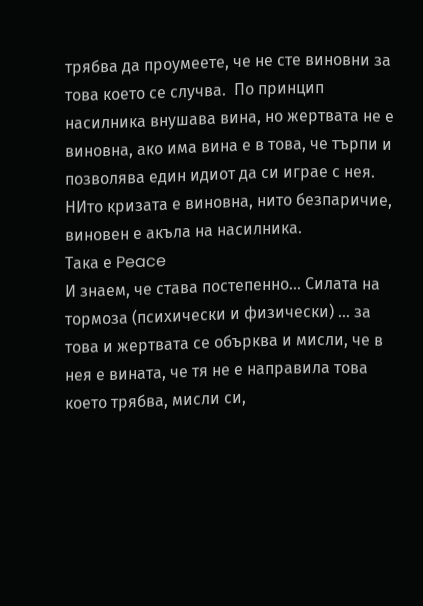трябва да проумеете, че не сте виновни за това което се случва.  По принцип насилника внушава вина, но жертвата не е виновна, ако има вина е в това, че търпи и позволява един идиот да си играе с нея. НИто кризата е виновна, нито безпаричие, виновен е акъла на насилника.
Така е Peace
И знаем, че става постепенно... Силата на тормоза (психически и физически) ... за това и жертвата се обърква и мисли, че в нея е вината, че тя не е направила това което трябва, мисли си,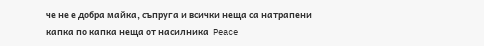че не е добра майка, съпруга и всички неща са натрапени капка по капка неща от насилника  Peace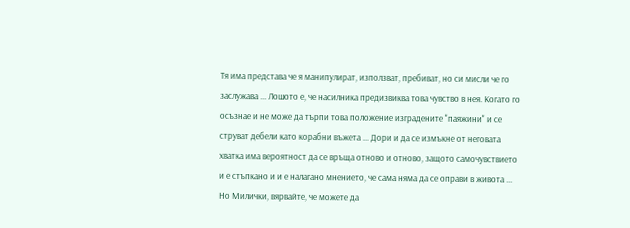Тя има представа че я манипулират, използват, пребиват, но си мисли че го заслужава ... Лошото е, че насилника предизвиква това чувство в нея. Когато го осъзнае и не може да търпи това положение изградените "паяжини" и се струват дебели като корабни въжета ... Дори и да се измъкне от неговата хватка има вероятност да се връща отново и отново, защото самочувствието и е стъпкано и и е налагано мнението, че сама няма да се оправи в живота ...
Но Милички, вярвайте, че можете да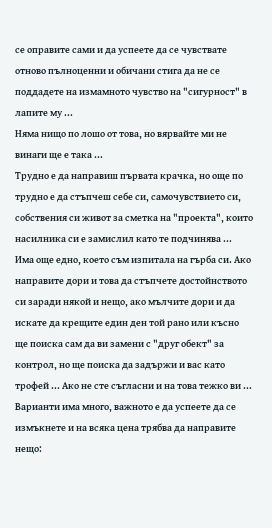се оправите сами и да успеете да се чувствате отново пълноценни и обичани стига да не се поддадете на измамното чувство на "сигурност" в лапите му ...
Няма нищо по лошо от това, но вярвайте ми не винаги ще е така ...
Трудно е да направиш първата крачка, но още по трудно е да стъпчеш себе си, самочувствието си, собствения си живот за сметка на "проекта", които насилника си е замислил като те подчинява ...
Има още едно, което съм изпитала на гърба си. Ако направите дори и това да стъпчете достойнството си заради някой и нещо, ако мълчите дори и да искате да крещите един ден той рано или късно ще поиска сам да ви замени с "друг обект" за контрол, но ще поиска да задържи и вас като трофей ... Ако не сте съгласни и на това тежко ви ...
Варианти има много, важното е да успеете да се измъкнете и на всяка цена трябва да направите нещо: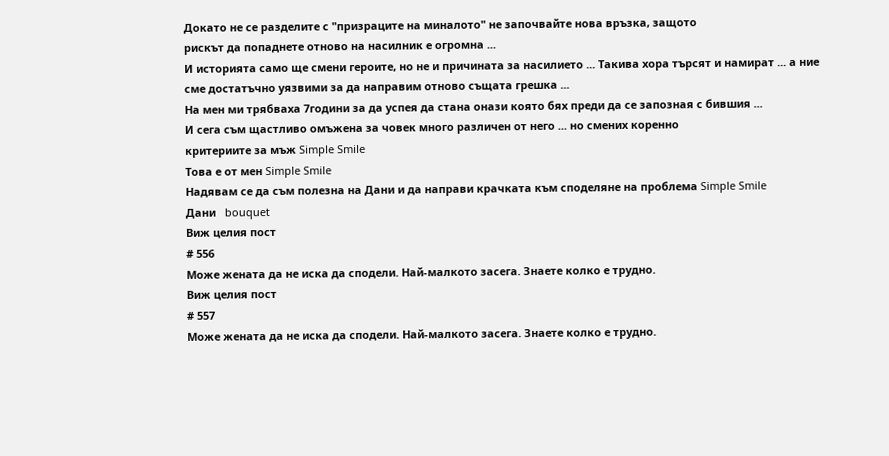Докато не се разделите с "призраците на миналото" не започвайте нова връзка, защото
рискът да попаднете отново на насилник е огромна ...
И историята само ще смени героите, но не и причината за насилието ... Такива хора търсят и намират ... а ние сме достатъчно уязвими за да направим отново същата грешка ...
На мен ми трябваха 7години за да успея да стана онази която бях преди да се запозная с бившия ...
И сега съм щастливо омъжена за човек много различен от него ... но смених коренно
критериите за мъж Simple Smile
Това е от мен Simple Smile
Надявам се да съм полезна на Дани и да направи крачката към споделяне на проблема Simple Smile
Дани   bouquet
Виж целия пост
# 556
Може жената да не иска да сподели. Най-малкото засега. Знаете колко е трудно.
Виж целия пост
# 557
Може жената да не иска да сподели. Най-малкото засега. Знаете колко е трудно.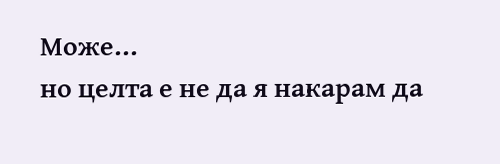Може...
но целта е не да я накарам да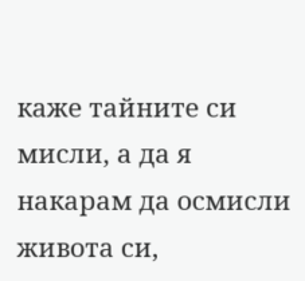каже тайните си мисли, а да я накарам да осмисли живота си,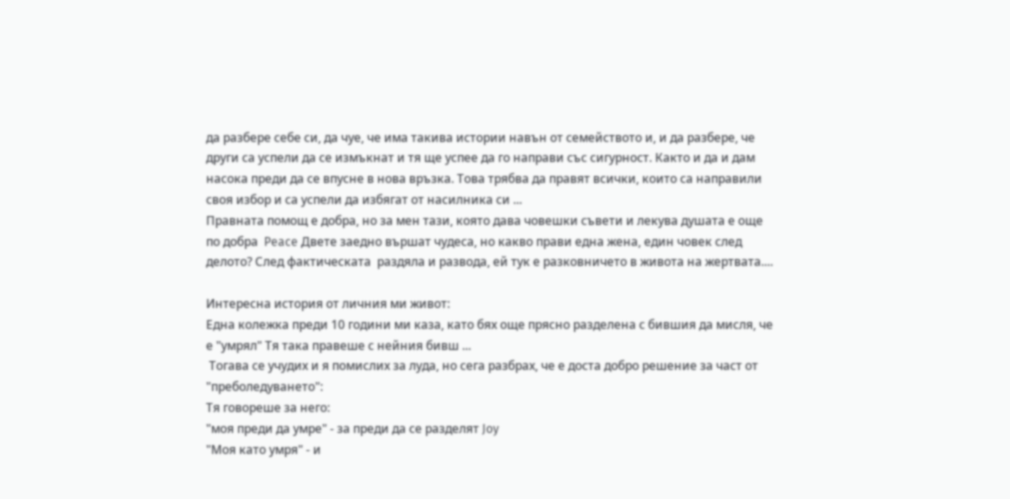да разбере себе си, да чуе, че има такива истории навън от семейството и, и да разбере, че други са успели да се измъкнат и тя ще успее да го направи със сигурност. Както и да и дам насока преди да се впусне в нова връзка. Това трябва да правят всички, които са направили своя избор и са успели да избягат от насилника си ...
Правната помощ е добра, но за мен тази, която дава човешки съвети и лекува душата е още по добра  Peace Двете заедно вършат чудеса, но какво прави една жена, един човек след делото? След фактическата  раздяла и развода, ей тук е разковничето в живота на жертвата....

Интересна история от личния ми живот:
Една колежка преди 10 години ми каза, като бях още прясно разделена с бившия да мисля, че е "умрял" Тя така правеше с нейния бивш ...
 Тогава се учудих и я помислих за луда, но сега разбрах, че е доста добро решение за част от "преболедуването":
Тя говореше за него:
"моя преди да умре" - за преди да се разделят Joy
"Моя като умря" - и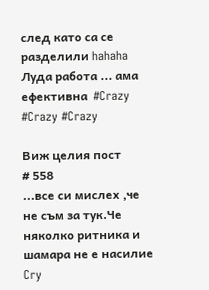след като са се разделили hahaha
Луда работа ... ама ефективна  #Crazy #Crazy #Crazy

Виж целия пост
# 558
...все си мислех ,че не съм за тук.Че няколко ритника и шамара не е насилие Cry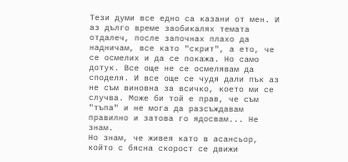Тези думи все едно са казани от мен. И аз дълго време заобикалях темата отдалеч, после започнах плахо да надничам, все като "скрит", а ето, че се осмелих и да се покажа. Но само дотук. Все още не се осмелявам да споделя. И все още се чудя дали пък аз не съм виновна за всичко, което ми се случва. Може би той е прав, че съм "тъпа" и не мога да разсъждавам правилно и затова го ядосвам... Не знам.
Но знам, че живея като в асансьор, който с бясна скорост се движи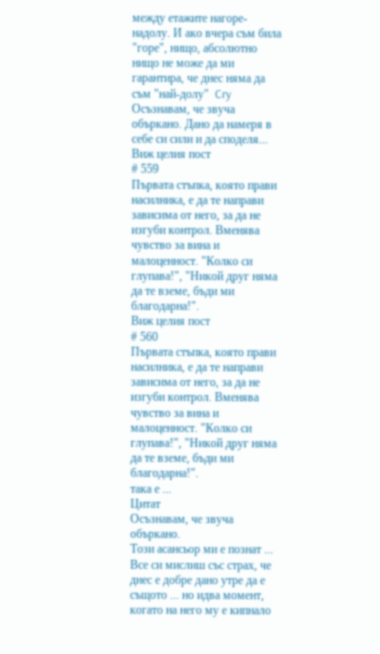между етажите нагоре-надолу. И ако вчера съм била "горе", нищо, абсолютно нищо не може да ми гарантира, че днес няма да съм "най-долу"  Cry
Осъзнавам, че звуча объркано. Дано да намеря в себе си сили и да споделя...
Виж целия пост
# 559
Първата стъпка, която прави насилника, е да те направи зависима от него, за да не изгуби контрол. Вменява чувство за вина и малоценност. "Колко си глупава!", "Никой друг няма да те вземе, бъди ми благодарна!".
Виж целия пост
# 560
Първата стъпка, която прави насилника, е да те направи зависима от него, за да не изгуби контрол. Вменява чувство за вина и малоценност. "Колко си глупава!", "Никой друг няма да те вземе, бъди ми благодарна!".
така е ...
Цитат
Осъзнавам, че звуча объркано.
Този асансьор ми е познат ...
Все си мислиш със страх, че днес е добре дано утре да е същото ... но идва момент, когато на него му е кипнало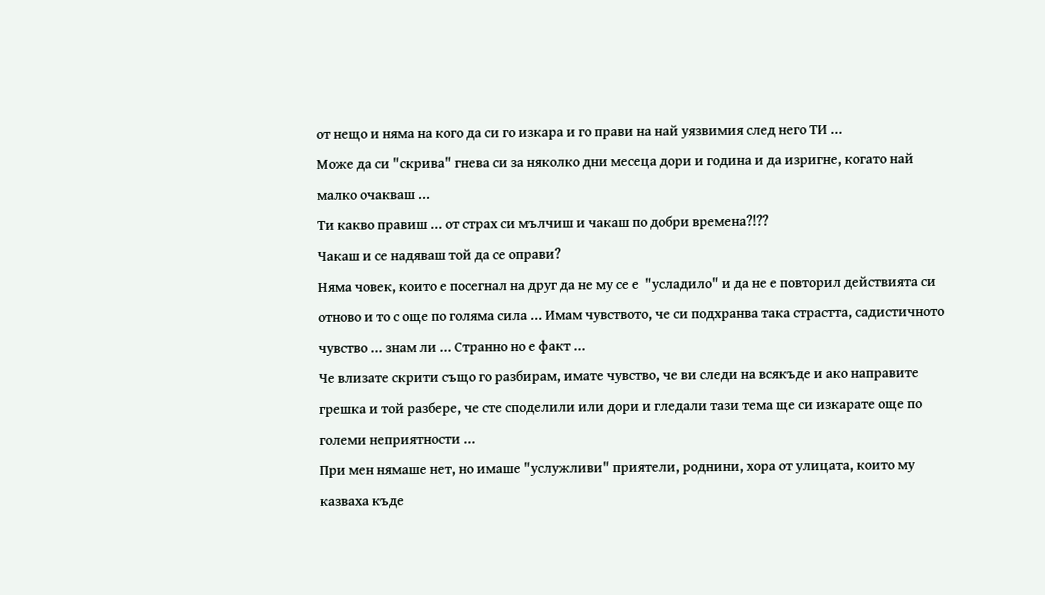от нещо и няма на кого да си го изкара и го прави на най уязвимия след него ТИ ...
Може да си "скрива" гнева си за няколко дни месеца дори и година и да изригне, когато най малко очакваш ...
Ти какво правиш ... от страх си мълчиш и чакаш по добри времена?!??
Чакаш и се надяваш той да се оправи?
Няма човек, които е посегнал на друг да не му се е  "усладило" и да не е повторил действията си отново и то с още по голяма сила ... Имам чувството, че си подхранва така страстта, садистичното чувство ... знам ли ... Странно но е факт ...
Че влизате скрити също го разбирам, имате чувство, че ви следи на всякъде и ако направите грешка и той разбере, че сте споделили или дори и гледали тази тема ще си изкарате още по големи неприятности ...
При мен нямаше нет, но имаше "услужливи" приятели, роднини, хора от улицата, които му казваха къде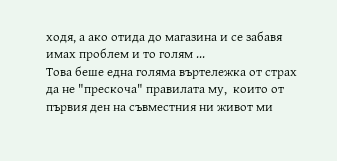ходя, а ако отида до магазина и се забавя имах проблем и то голям ...
Това беше една голяма въртележка от страх да не "прескоча" правилата му,  които от първия ден на съвместния ни живот ми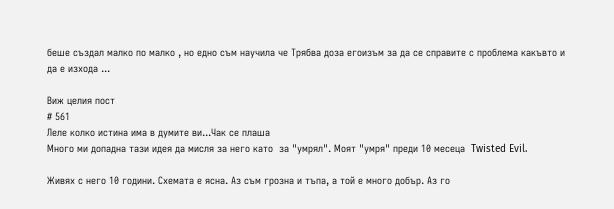беше създал малко по малко , но едно съм научила че Трябва доза егоизъм за да се справите с проблема какъвто и да е изхода ...

Виж целия пост
# 561
Леле колко истина има в думите ви...Чак се плаша
Много ми допадна тази идея да мисля за него като  за "умрял". Моят "умря" преди 10 месеца  Twisted Evil.

Живях с него 10 години. Схемата е ясна. Аз съм грозна и тъпа, а той е много добър. Аз го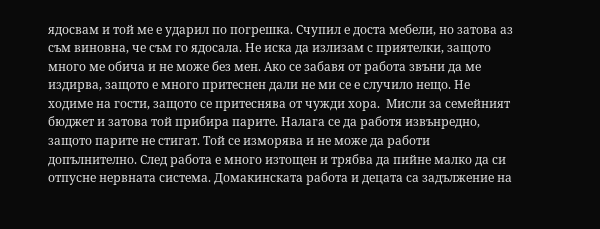ядосвам и той ме е ударил по погрешка. Счупил е доста мебели, но затова аз съм виновна, че съм го ядосала. Не иска да излизам с приятелки, защото много ме обича и не може без мен. Ако се забавя от работа звъни да ме издирва, защото е много притеснен дали не ми се е случило нещо. Не ходиме на гости, защото се притеснява от чужди хора.  Мисли за семейният бюджет и затова той прибира парите. Налага се да работя извънредно, защото парите не стигат. Той се изморява и не може да работи допълнително. След работа е много изтощен и трябва да пийне малко да си отпусне нервната система. Домакинската работа и децата са задължение на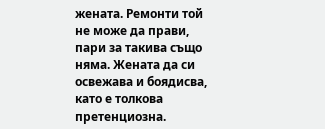жената. Ремонти той не може да прави, пари за такива също няма. Жената да си освежава и боядисва, като е толкова претенциозна.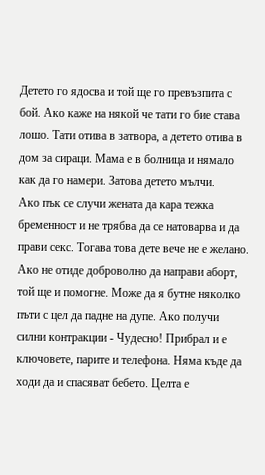Детето го ядосва и той ще го превъзпита с бой. Ако каже на някой че тати го бие става лошо. Тати отива в затвора, а детето отива в дом за сираци. Мама е в болница и нямало как да го намери. Затова детето мълчи.
Ако пък се случи жената да кара тежка бременност и не трябва да се натоварва и да прави секс. Тогава това дете вече не е желано. Ако не отиде доброволно да направи аборт, той ще и помогне. Може да я бутне няколко пъти с цел да падне на дупе. Ако получи силни контракции - Чудесно! Прибрал и е ключовете, парите и телефона. Няма къде да ходи да и спасяват бебето. Целта е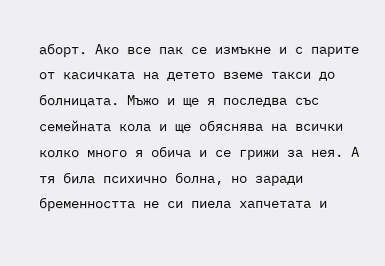аборт. Ако все пак се измъкне и с парите от касичката на детето вземе такси до болницата. Мъжо и ще я последва със семейната кола и ще обяснява на всички колко много я обича и се грижи за нея. А тя била психично болна, но заради бременността не си пиела хапчетата и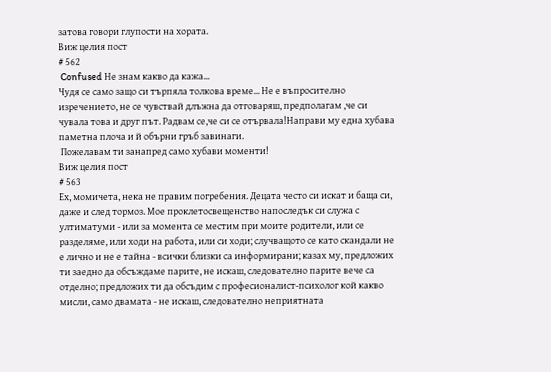затова говори глупости на хората.
Виж целия пост
# 562
 Confused Не знам какво да кажа...
Чудя се само защо си търпяла толкова време... Не е въпросително изречението, не се чувствай длъжна да отговаряш, предполагам ,че си чувала това и друг път. Радвам се,че си се отървала!Направи му една хубава паметна плоча и й обърни гръб завинаги.
 Пожелавам ти занапред само хубави моменти!
Виж целия пост
# 563
Ех, момичета, нека не правим погребения. Децата често си искат и баща си, даже и след тормоз. Мое проклетосвещенство напоследък си служа с ултиматуми - или за момента се местим при моите родители, или се разделяме, или ходи на работа, или си ходи; случващото се като скандали не е лично и не е тайна - всички близки са информирани; казах му, предложих ти заедно да обсъждаме парите, не искаш, следователно парите вече са отделно; предложих ти да обсъдим с професионалист-психолог кой какво мисли, само двамата - не искаш, следователно неприятната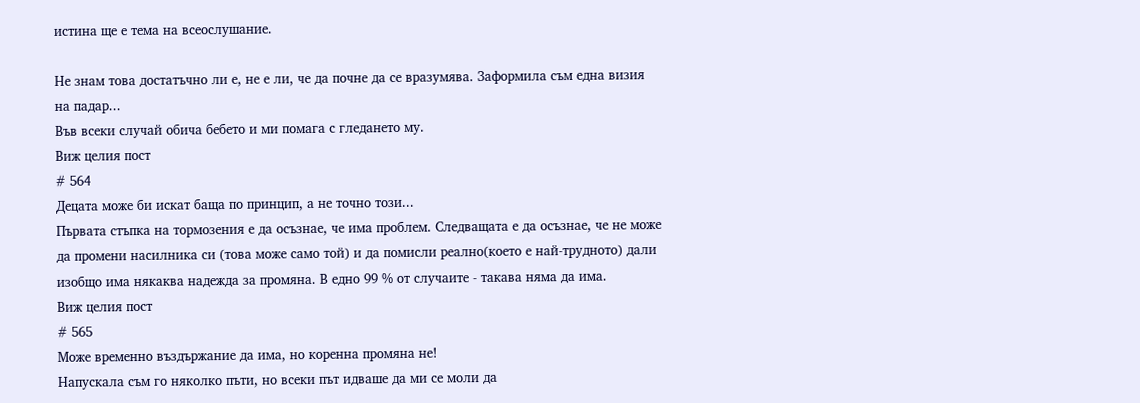истина ще е тема на всеослушание.

Не знам това достатъчно ли е, не е ли, че да почне да се вразумява. Заформила съм една визия на падар...
Във всеки случай обича бебето и ми помага с гледането му.
Виж целия пост
# 564
Децата може би искат баща по принцип, а не точно този...
Първата стъпка на тормозения е да осъзнае, че има проблем. Следващата е да осъзнае, че не може да промени насилника си (това може само той) и да помисли реално(което е най-трудното) дали изобщо има някаква надежда за промяна. В едно 99 % от случаите - такава няма да има.
Виж целия пост
# 565
Може временно въздържание да има, но коренна промяна не!
Напускала съм го няколко пъти, но всеки път идваше да ми се моли да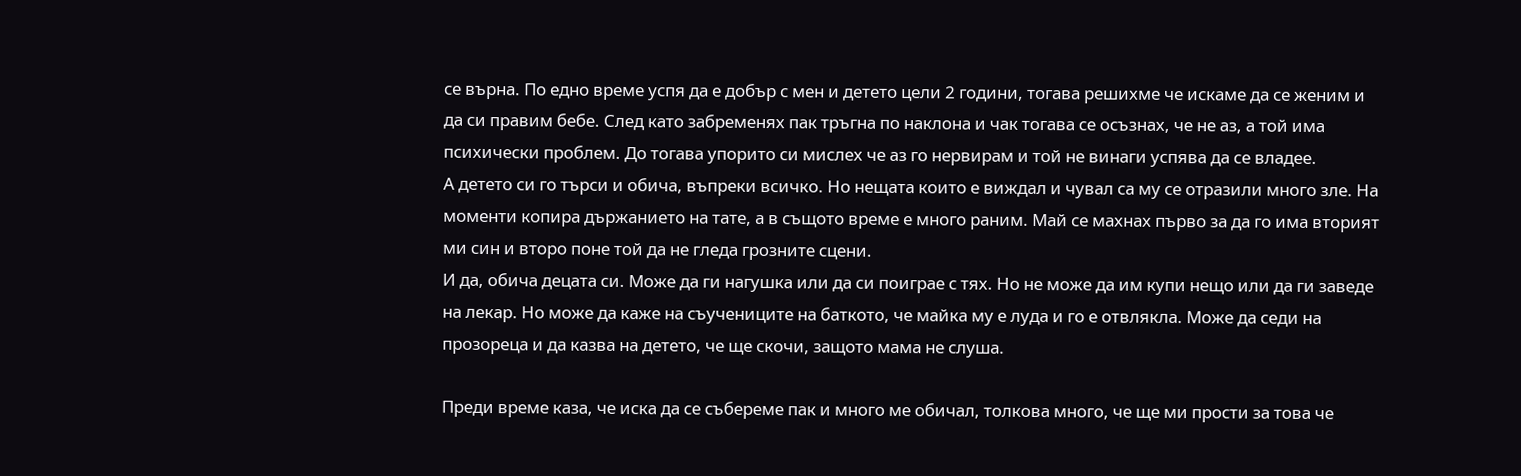се върна. По едно време успя да е добър с мен и детето цели 2 години, тогава решихме че искаме да се женим и да си правим бебе. След като забременях пак тръгна по наклона и чак тогава се осъзнах, че не аз, а той има психически проблем. До тогава упорито си мислех че аз го нервирам и той не винаги успява да се владее.
А детето си го търси и обича, въпреки всичко. Но нещата които е виждал и чувал са му се отразили много зле. На моменти копира държанието на тате, а в същото време е много раним. Май се махнах първо за да го има вторият ми син и второ поне той да не гледа грозните сцени.
И да, обича децата си. Може да ги нагушка или да си поиграе с тях. Но не може да им купи нещо или да ги заведе на лекар. Но може да каже на съучениците на баткото, че майка му е луда и го е отвлякла. Може да седи на прозореца и да казва на детето, че ще скочи, защото мама не слуша.

Преди време каза, че иска да се събереме пак и много ме обичал, толкова много, че ще ми прости за това че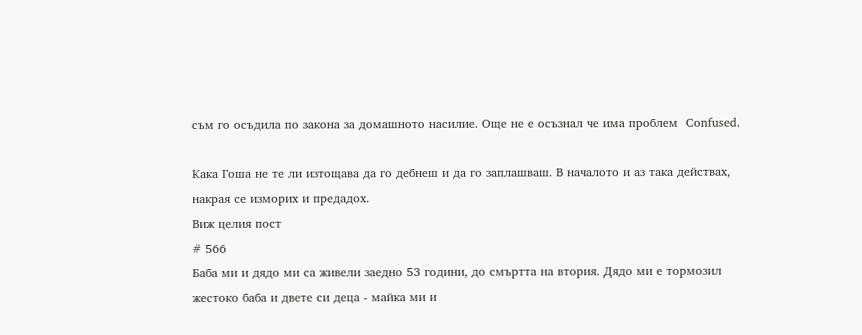съм го осъдила по закона за домашното насилие. Още не е осъзнал че има проблем  Confused.

Кака Гоша не те ли изтощава да го дебнеш и да го заплашваш. В началото и аз така действах, накрая се изморих и предадох.
Виж целия пост
# 566
Баба ми и дядо ми са живели заедно 53 години, до смъртта на втория. Дядо ми е тормозил жестоко баба и двете си деца - майка ми и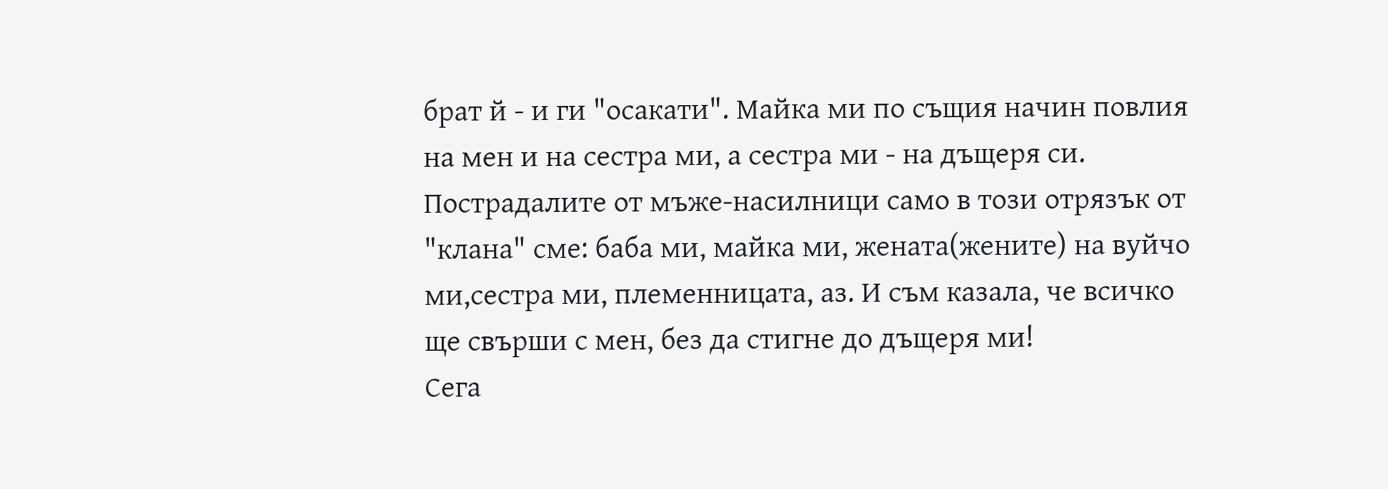брат й - и ги "осакати". Майка ми по същия начин повлия на мен и на сестра ми, а сестра ми - на дъщеря си.
Пострадалите от мъже-насилници само в този отрязък от "клана" сме: баба ми, майка ми, жената(жените) на вуйчо ми,сестра ми, племенницата, аз. И съм казала, че всичко ще свърши с мен, без да стигне до дъщеря ми!
Сега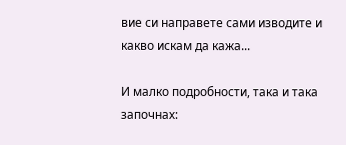вие си направете сами изводите и какво искам да кажа...

И малко подробности, така и така започнах: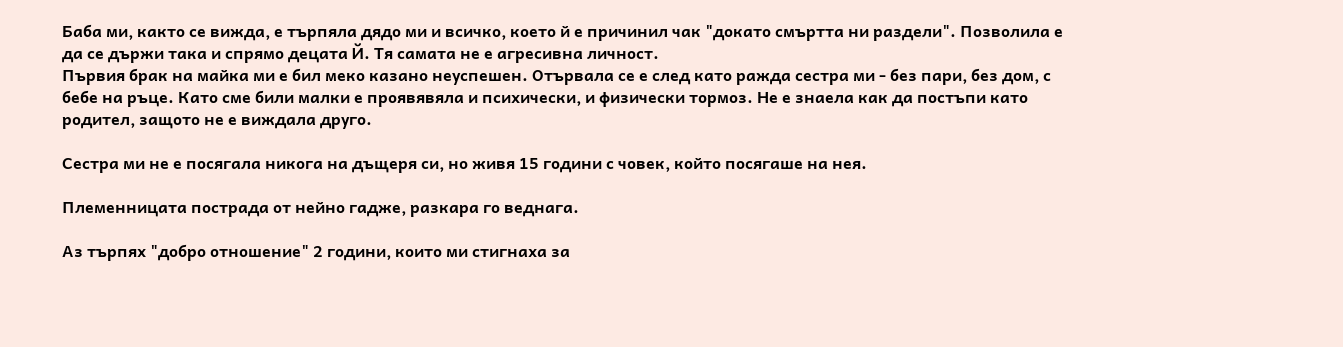Баба ми, както се вижда, е търпяла дядо ми и всичко, което й е причинил чак "докато смъртта ни раздели". Позволила е да се държи така и спрямо децата Й. Тя самата не е агресивна личност.
Първия брак на майка ми е бил меко казано неуспешен. Отървала се е след като ражда сестра ми - без пари, без дом, с бебе на ръце. Като сме били малки е проявявяла и психически, и физически тормоз. Не е знаела как да постъпи като родител, защото не е виждала друго.

Сестра ми не е посягала никога на дъщеря си, но живя 15 години с човек, който посягаше на нея.

Племенницата пострада от нейно гадже, разкара го веднага.

Аз търпях "добро отношение" 2 години, които ми стигнаха за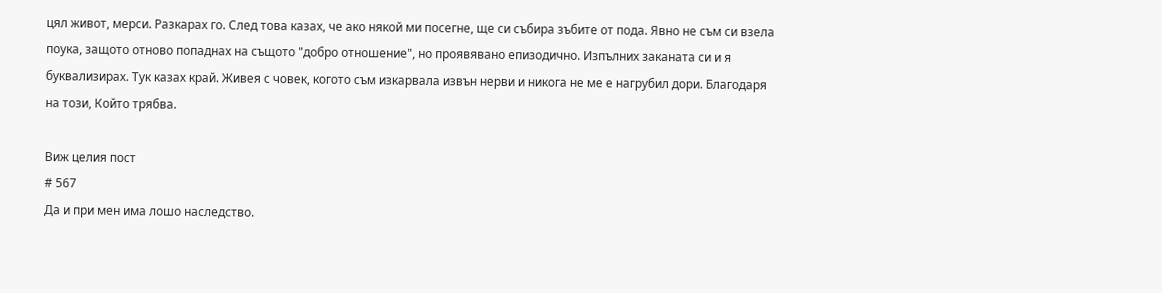цял живот, мерси. Разкарах го. След това казах, че ако някой ми посегне, ще си събира зъбите от пода. Явно не съм си взела поука, защото отново попаднах на същото "добро отношение", но проявявано епизодично. Изпълних заканата си и я буквализирах. Тук казах край. Живея с човек, когото съм изкарвала извън нерви и никога не ме е нагрубил дори. Благодаря на този, Който трябва.

Виж целия пост
# 567
Да и при мен има лошо наследство.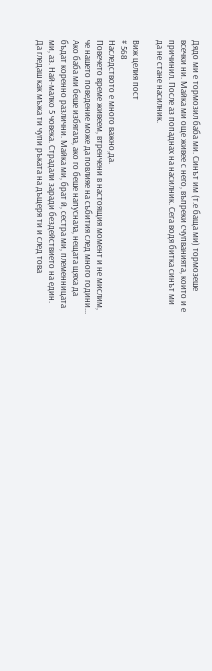Дядо ми е тормозил баба ми. Синът им (т.е баща ми) тормозеше всечки ни. Майка ми още живее с него, въпреки счупванията, които и е причинил. После аз попаднах на насилник. Сега водя битка синът ми да не стане насилник.

Виж целия пост
# 568
Наследството е много важно,да.
Повечето време живеем, втренчени в настоящия момент и не мислим, че нашето поведение може да повлияе на събития след много години... Ако баба ми беше избягала, ако го беше напуснала, нещата щяха да бъдат коренно различни. Майка ми, брат й, сестра ми, племенницата ми, аз. Най-малко 5 човека. Страдали заради бездействието на един.
Да гледаш как мъжа ти чупи ръката на дъщеря ти и след това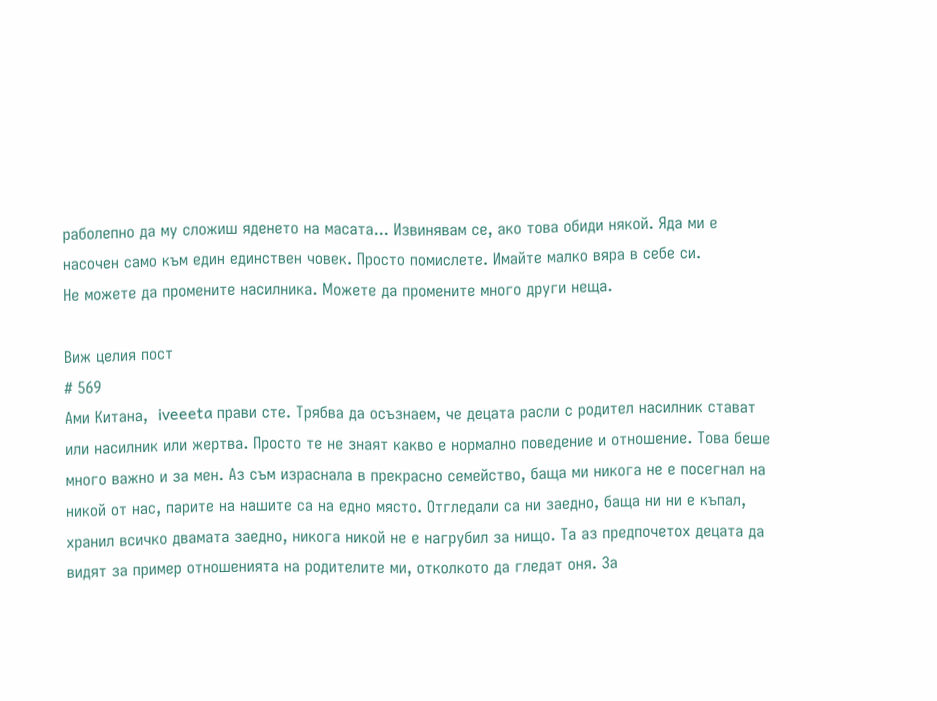раболепно да му сложиш яденето на масата... Извинявам се, ако това обиди някой. Яда ми е насочен само към един единствен човек. Просто помислете. Имайте малко вяра в себе си.
Не можете да промените насилника. Можете да промените много други неща.

Виж целия пост
# 569
Ами Китана,  iveeeta прави сте. Трябва да осъзнаем, че децата расли с родител насилник стават или насилник или жертва. Просто те не знаят какво е нормално поведение и отношение. Това беше много важно и за мен. Аз съм израснала в прекрасно семейство, баща ми никога не е посегнал на никой от нас, парите на нашите са на едно място. Отгледали са ни заедно, баща ни ни е къпал, хранил всичко двамата заедно, никога никой не е нагрубил за нищо. Та аз предпочетох децата да видят за пример отношенията на родителите ми, отколкото да гледат оня. За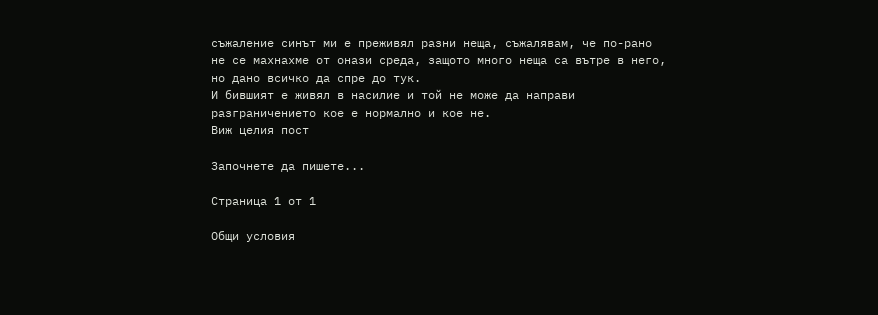съжаление синът ми е преживял разни неща, съжалявам, че по-рано не се махнахме от онази среда, защото много неща са вътре в него, но дано всичко да спре до тук.
И бившият е живял в насилие и той не може да направи разграничението кое е нормално и кое не.
Виж целия пост

Започнете да пишете...

Страница 1 от 1

Общи условия